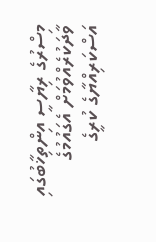މިސްރުގެ ރިޔާސީ އިންތިޚާބުގައި ވާދަކުރެއްވުމަށް އެގައުމުގެ އަސްކަރިއްޔާގެ ކުރީގެ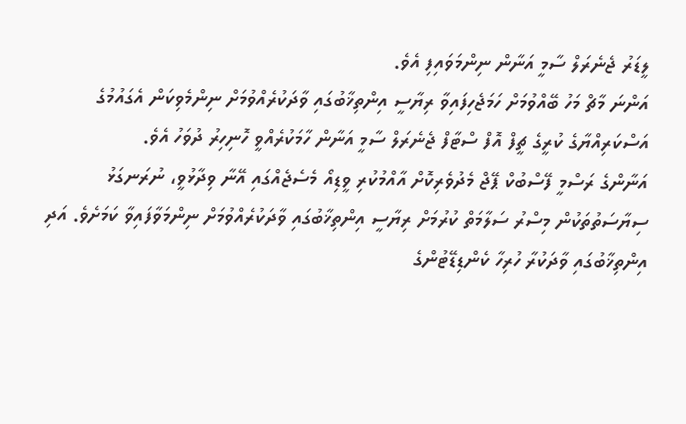ލީޑަރު ޖެނެރަލް ސާމީ އަނާން ނިންމަވައިފި އެވެ.
އަންނަ މާޗް މަހު ބޭއްވުމަށް ހަމަޖެހިފައިވާ ރިޔާސީ އިންތިޚާބުގައި ވާދަކުރެއްވުމަށް ނިންމެވިކަން އެގައުމުގެ އަސްކަރިއްޔާގެ ކުރީގެ ޗީފް އޮފް ސްޓާފް ޖެނެރަލް ސާމީ އަނާން ހާމަކުރެއްވީ ހޮނިހިރު ދުވަހު އެވެ.
އަނާންގެ ރަސްމީ ފޭސްބުކް ޕޭޖް މެދުވެރިކޮށް އާއްމުކުރި ވީޑިއޯ މެސެޖެއްގައި އޭނާ ވިދާޅުވީ، ނުރަނގަޅު ސިޔާސަތުތަކުން މިސްރު ސަލާމަތް ކުރުމަށް ރިޔާސީ އިންތިޚާބުގައި ވާދަކުރެއްވުމަށް ނިންމަވާފައިވާ ކަމަށެވެ. އަދި އިންތިޚާބުގައި ވާދަކުރާ ހުރިހާ ކެންޑިޑޭޓުންގެ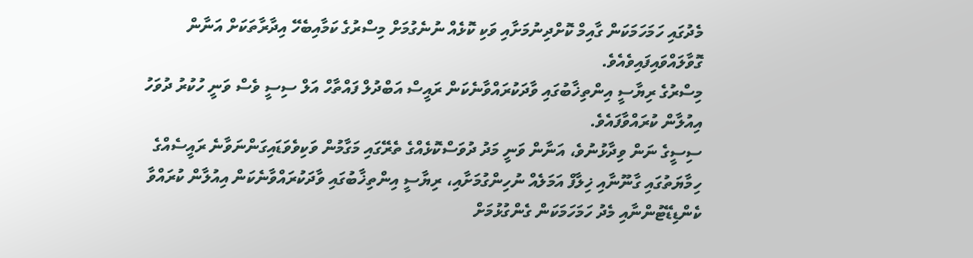މެދުގައި ހަމަހަމަކަން ގާއިމް ކޮށްދިނުމަށާއި ވަކި ކޮޅެއް ނުނެގުމަށް މިސްރުގެ ކަމާއިބެހޭ އިދާރާތަކަށް އަނާން ގޮވާލައްވައިފައިވެއެވެ.
މިސްރުގެ ރިޔާސީ އިންތިޚާބުގައި ވާދަކުރައްވާނެކަން ރައީސް އަބްދުލް ފައްތާހް އަލް ސިސީ ވެސް ވަނީ ހުކުރު ދުވަހު އިއުލާން ކުރައްވާފައެވެ.
ސިސީގެ ނަން ވިދާޅުނުވެ، އަނާން ވަނީ މަދު ދުވަސްކޮޅެއްގެ ތެރޭގައި މަގާމުން ވަކިވެވަޑައިގަންނަވާނެ ރައީސެއްގެ ހިމާޔަތުގައި ގާނޫނާއި ޚިލާފް އަމަލެއް ނުހިންގުމަށާއި، ރިޔާސީ އިންތިޚާބުގައި ވާދަކުރައްވާނެކަން އިއުލާން ކުރައްވާ ކެންޑިޑޭޓުންނާއި މެދު ހަމަހަމަކަން ގެންގުޅުމަށް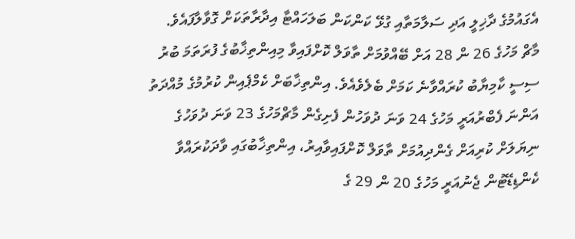އެގައުމުގެ ދާޚިލީ އަދި ސަލާމަތާއި ގުޅޭ ކަންކަން ބަލަހައްޓާ އިދާރާތަކަށް ގޮވާލާފައެވެ.
މާޗް މަހުގެ 26 ން 28 އަށް ބޭއްވުމަށް ތާވަލް ކޮށްފައިވާ މިއިންތިޚާބުގެ ފުރަތަމަ ބުރު ސިސީ ކާމިޔާބު ކުރައްވާނެ ކަމަށް ބެލެވެއެވެ. އިންތިޚާބަށް ކެމްޕެއިން ކުރުމުގެ މުއްދަތު އަންނަ ފެބްރުއަރީ މަހުގެ 24 ވަނަ ދުވަހުން ފެށިގެން މާޗްމަހުގެ 23 ވަނަ ދުވަހުގެ ނިޔަލަށް ކުރިއަށް ގެންދިއުމަށް ތާވަލް ކޮށްފައިވާއިރު، އިންތިޚާބުގައި ވާދަކުރައްވާ ކެންޑިޑޭޓުން ޖެނުއަރީ މަހުގެ 20 ން 29 ގެ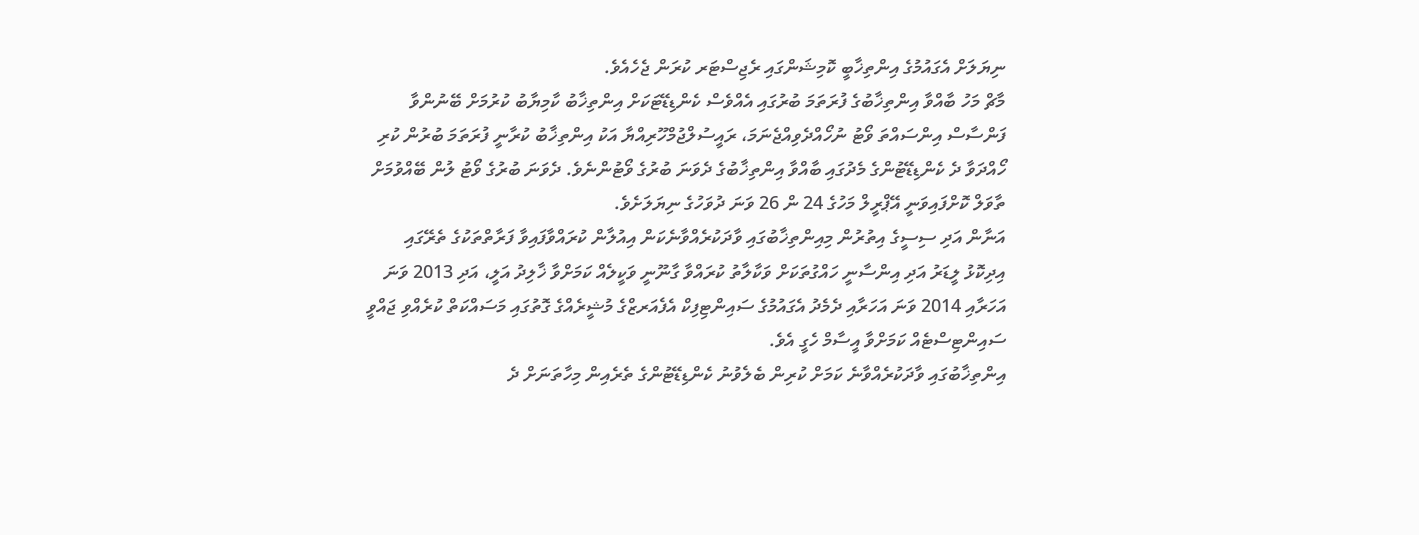ނިޔަލަށް އެގައުމުގެ އިންތިޚާބީ ކޮމިޝަންގައި ރެޖިސްޓަރ ކުރަން ޖެހެއެވެ.
މާޗް މަހު ބާއްވާ އިންތިޚާބުގެ ފުރަތަމަ ބުރުގައި އެއްވެސް ކެންޑިޑޭޓަކަށް އިންތިޚާބު ކާމިޔާބު ކުރުމަށް ބޭނުންވާ ފަންސާސް އިންސައްތަ ވޯޓު ނުހޯއްދެވިއްޖެނަމަ، ރައީސުލްޖުމްހޫރިއްޔާ އަކު އިންތިޚާބު ކުރާނީ ފުރަތަމަ ބުރުން ކުރި ހޯއްދަވާ ދެ ކެންޑިޑޭޓުންގެ މެދުގައި ބާއްވާ އިންތިޚާބުގެ ދެވަނަ ބުރުގެ ވޯޓުންނެވެ. ދެވަނަ ބުރުގެ ވޯޓު ލުން ބޭއްވުމަށް ތާވަލް ކޮށްފައިވަނީ އޭޕްރީލް މަހުގެ 24 ން 26 ވަނަ ދުވަހުގެ ނިޔަލަށެވެ.
އަނާން އަދި ސިސީގެ އިތުރުން މިއިންތިޚާބުގައި ވާދަކުރެއްވާނެކަން އިއުލާން ކުރައްވާފައިވާ ފަރާތްތަކުގެ ތެރޭގައި އިދިކޮޅު ލީޑަރު އަދި އިންސާނީ ހައްގުތަކަށް ވަކާލާތު ކުރައްވާ ގާނޫނީ ވަކީލެއް ކަމަށްވާ ޚާލިދު އަލީ، އަދި 2013 ވަނަ އަހަރާއި 2014 ވަނަ އަހަރާއި ދެމެދު އެގައުމުގެ ސައިންޓިފިކް އެފެއަރޒްގެ މުޝީރެއްގެ ގޮތުގައި މަސައްކަތް ކުރެއްވި ޖައްވީ ސައިންޓިސްޓެއް ކަމަށްވާ އީސާމް ހެގީ އެވެ.
އިންތިޚާބުގައި ވާދަކުރެއްވާނެ ކަމަށް ކުރިން ބެލެވުނު ކެންޑިޑޭޓުންގެ ތެރެއިން މިހާތަނަށް ދެ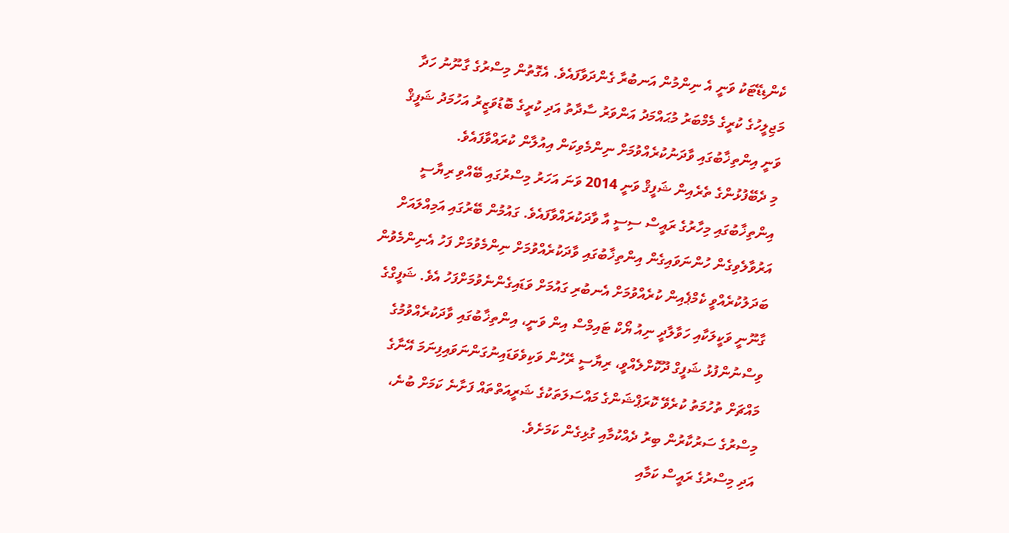ކެންޑިޑޭޓަކު ވަނީ އެ ނިންމުން އަނބުރާ ގެންދަވާފައެވެ. އެގޮތުން މިސްރުގެ ގާނޫނު ހަދާ މަޖިލީހުގެ ކުރީގެ މެމްބަރު މުޙައްމަދު އަންވަރު ސާދާތު އަދި ކުރީގެ ބޮޑުވަޒީރު އަހުމަދު ޝަފީޤް ވަނީ އިންތިޚާބުގައި ވާދަނުކުރެއްވުމަށް ނިންމެވިކަން އިއުލާން ކުރައްވާފައެވެ.
މި ދެބޭފުޅުންގެ ތެރެއިން ޝަފީޤް ވަނީ 2014 ވަނަ އަހަރު މިސްރުގައި ބޭއްވި ރިޔާސީ އިންތިޚާބުގައި މިހާރުގެ ރައީސް ސިސީ އާ ވާދަކުރައްވާފައެވެ. ގައުމުން ބޭރުގައި އަމިއްލައަށް އަރުވާލެވިގެން ހުންނަވައިގެން އިންތިޚާބުގައި ވާދަކުރެއްވުމަށް ނިންމެވުމަށް ފަހު އެނިންމެވުން ބަދަލުކުރެއްވީ ކެމްޕެއިން ކުރެއްވުމަށް އެނބުރި ގައުމަށް ވަޑައިގެންނެވުމަށްފަހު އެވެ. ޝަފީގްގެ ގާނޫނީ ވަކީލަކާއި ހަވާލާދީ ނިއު ޔޯކް ޓައިމްސް އިން ވަނީ، އިންތިޚާބުގައި ވާދަކުރެއްވުމުގެ ވިސްނުންފުޅު ޝަފީގް ދޫކޮށްލެއްވީ، ރިޔާސީ ރޭހުން ވަކިވެވަޑައިނުގަންނަވައިފިނަމަ އޭނާގެ މައްޗަށް ތުހުމަތު ކުރެވޭ ކޮރަޕްޝަންގެ މައްސަލަތަކުގެ ޝަރީއަތްތައް ފަށާނެ ކަމަށް ބުނެ، މިސްރުގެ ސަރުކާރުން ބިރު ދެއްކުމާއި ގުޅިގެން ކަމަށެވެ.
އަދި މިސްރުގެ ރައީސް ކަމާއި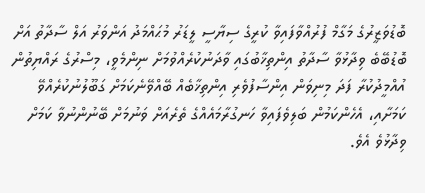ބޮޑުވަޒީރުގެ މަގާމް ފުރުއްވާފައިވާ ކުރީގެ ސިޔާސީ ލީޑަރު މުޙައްމަދު އަންވަރު އަލް ސާދާތު އަށް ބޮޑުބޭބެ ވިދާޅުވާ ސާދާތު އިންތިޚާބުގައި ވާދަނުކުރެއްވުމަށް ނިންމެވީ، މިސްރުގެ ރައްޔިތުން އުއްމީދުކުރާ ފަދަ މިނިވަން އިންސާފުވެރި އިންތިޚާބެއް ބޭއްވޭނެކަމަށް ގަބޫލުނުކުރެއްވޭ ކަމަށާއި، އެހެންކަމުން ބަލިވެފައިވާ ހަނގުރާމައެއްގެ ތެރެއަށް ވަނުމަށް ބޭނުންނުވާ ކަމަށް ވިދާޅުވެ އެވެ.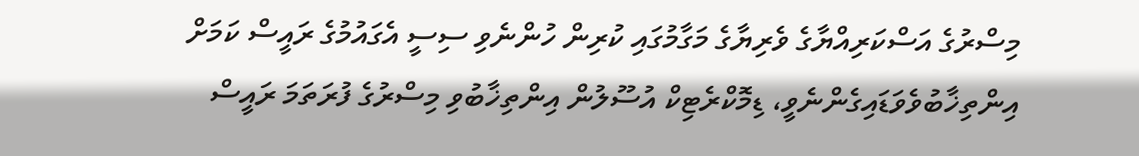މިސްރުގެ އަސްކަރިއްޔާގެ ވެރިޔާގެ މަގާމުގައި ކުރިން ހުންނެވި ސިސީ އެގައުމުގެ ރައީސް ކަމަށް އިންތިޚާބުވެވަޑައިގެންނެވީ، ޑިމޮކްރެޓިކް އުސޫލުން އިންތިޚާބުވި މިސްރުގެ ފުރަތަމަ ރައީސް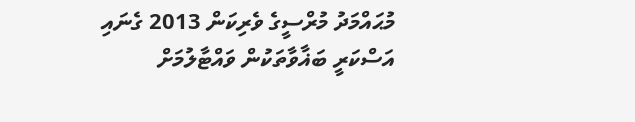މުޙައްމަދު މުރްސީގެ ވެރިކަން 2013 ގެނައި އަސްކަރީ ބަޣާވާތަކުން ވައްޓާލުމަށް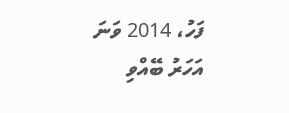ފަހު، 2014 ވަނަ އަހަރު ބޭއްވި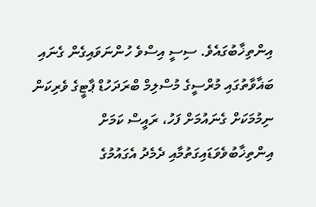އިންތިޚާބުގައެވެ. ސިސީ އިސްވެ ހުންނަވައިގެން ގެނައި ބަޣާވާތުގައި މުރްސީގެ މުސްލިމް ބްރަދަހުޑް ޕާޓީގެ ވެރިކަން ނިމުމަކަށް ގެނައުމަށް ފަހު، ރައީސް ކަމަށް އިންތިޚާބުވެވަޑައިގަތުމާއި ދެމެދު އެގައުމުގެ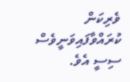ވެރިކަން ކުރައްވާފައިވަނީވެސް ސިސީ އެވެ.